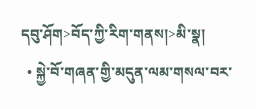དབུ་ཤོག>བོད་ཀྱི་རིག་གནས།>མི་སྣ།
  • སྐྱེ་བོ་གཞན་གྱི་མདུན་ལམ་གསལ་བར་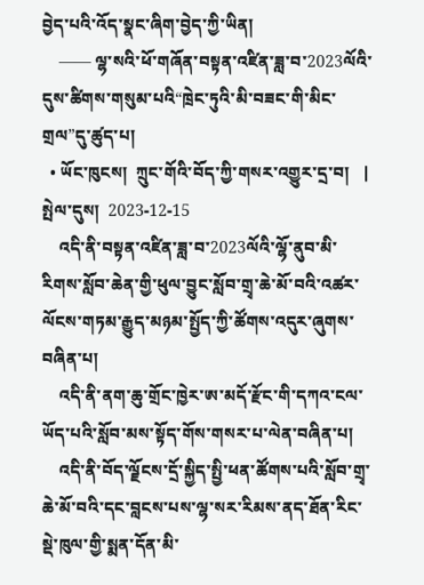བྱེད་པའི་འོད་སྣང་ཞིག་བྱེད་ཀྱི་ཡིན།
    —— ལྷ་སའི་ཕོ་གཞོན་བསྟན་འཛིན་ཟླ་བ་2023ལོའི་དུས་ཚིགས་གསུམ་པའི“ཁྲེང་ཏུའི་མི་བཟང་གི་མིང་གྲལ”དུ་ཚུད་པ།
  • ཡོང་ཁུངས།  ཀྲུང་གོའི་བོད་ཀྱི་གསར་འགྱུར་དྲ་བ།   |     སྤེལ་དུས།  2023-12-15
    འདི་ནི་བསྟན་འཛིན་ཟླ་བ་2023ལོའི་ལྷོ་ནུབ་མི་རིགས་སློབ་ཆེན་གྱི་ཕུལ་བྱུང་སློབ་གྲྭ་ཆེ་མོ་བའི་འཚར་ལོངས་གཏམ་རྒྱུད་མཉམ་སྤྱོད་ཀྱི་ཚོགས་འདུར་ཞུགས་བཞིན་པ།
    འདི་ནི་ནག་ཆུ་གྲོང་ཁྱེར་ཨ་མདོ་རྫོང་གི་དཀའ་ངལ་ཡོད་པའི་སློབ་མས་སྟོད་གོས་གསར་པ་ལེན་བཞིན་པ།
    འདི་ནི་བོད་ལྗོངས་དྲོ་སྐྱིད་སྤྱི་ཕན་ཚོགས་པའི་སློབ་གྲྭ་ཆེ་མོ་བའི་དང་བླངས་པས་ལྷ་སར་རིམས་ནད་ཐོན་རིང་སྡེ་ཁུལ་གྱི་སྨན་དོན་མི་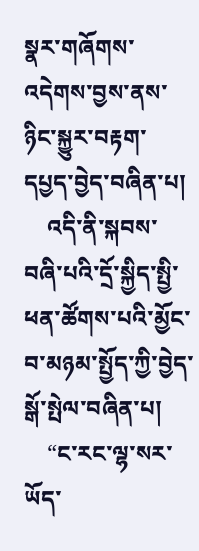སྣར་གཞོགས་འདེགས་བྱས་ནས་ཉིང་སྐྱུར་བརྟག་དཔྱད་བྱེད་བཞིན་པ།
    འདི་ནི་སྐབས་བཞི་པའི་དྲོ་སྐྱིད་སྤྱི་ཕན་ཚོགས་པའི་མྱོང་བ་མཉམ་སྤྱོད་ཀྱི་བྱེད་སྒོ་སྤེལ་བཞིན་པ།
    “ང་རང་ལྷ་སར་ཡོད་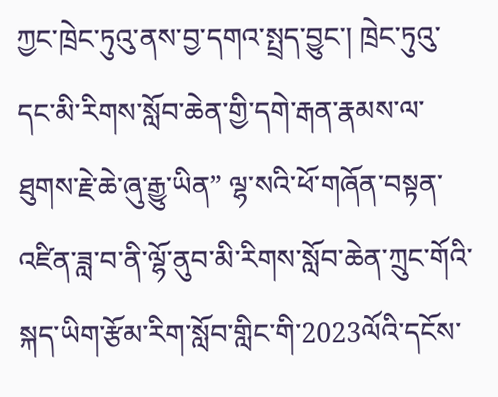ཀྱང་ཁྲེང་ཏུའུ་ནས་བྱ་དགའ་སྤྲད་བྱུང་། ཁྲེང་ཏུའུ་དང་མི་རིགས་སློབ་ཆེན་གྱི་དགེ་རྒན་རྣམས་ལ་ཐུགས་རྗེ་ཆེ་ཞུ་རྒྱུ་ཡིན” ལྷ་སའི་ཕོ་གཞོན་བསྟན་འཛིན་ཟླ་བ་ནི་ལྷོ་ནུབ་མི་རིགས་སློབ་ཆེན་ཀྲུང་གོའི་སྐད་ཡིག་རྩོམ་རིག་སློབ་གླིང་གི་2023ལོའི་དངོས་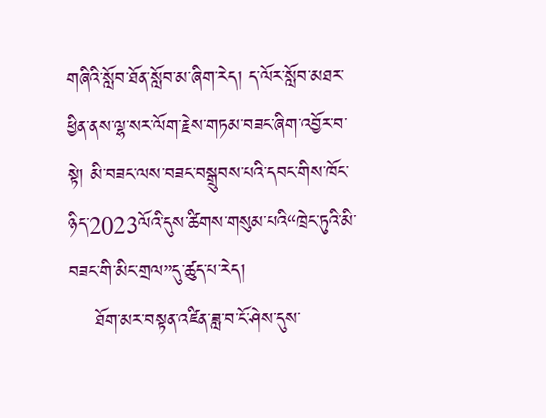གཞིའི་སློབ་ཐོན་སློབ་མ་ཞིག་རེད། ད་ལོར་སློབ་མཐར་ཕྱིན་ནས་ལྷ་སར་ལོག་རྗེས་གཏམ་བཟང་ཞིག་འབྱོར་བ་སྟེ། མི་བཟང་ལས་བཟང་བསྒྲུབས་པའི་དབང་གིས་ཁོང་ཉིད་2023ལོའི་དུས་ཚིགས་གསུམ་པའི“ཁྲེང་ཏུའི་མི་བཟང་གི་མིང་གྲལ”དུ་ཚུད་པ་རེད།
    ཐོག་མར་བསྟན་འཛིན་ཟླ་བ་ངོ་ཤེས་དུས་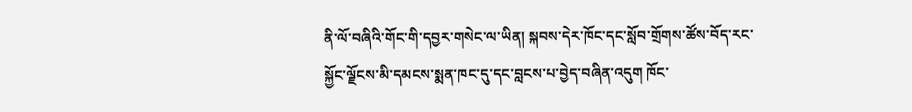ནི་ལོ་བཞིའི་གོང་གི་དབྱར་གསེང་ལ་ཡིན། སྐབས་དེར་ཁོང་དང་སློབ་གྲོགས་ཚོས་བོད་རང་སྐྱོང་ལྗོངས་མི་དམངས་སྨན་ཁང་དུ་དང་བླངས་པ་བྱེད་བཞིན་འདུག ཁོང་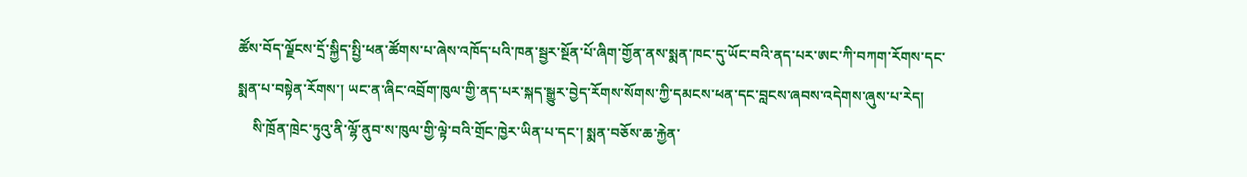ཚོས་བོད་ལྗོངས་དྲོ་སྐྱིད་སྤྱི་ཕན་ཚོགས་པ་ཞེས་འཁོད་པའི་ཁན་སྦྱར་སྔོན་པོ་ཞིག་གྱོན་ནས་སྨན་ཁང་དུ་ཡོང་བའི་ནད་པར་ཨང་ཀི་བཀག་རོགས་དང་སྨན་པ་བསྟེན་རོགས་། ཡང་ན་ཞིང་འབྲོག་ཁུལ་གྱི་ནད་པར་སྐད་སྒྱུར་བྱེད་རོགས་སོགས་ཀྱི་དམངས་ཕན་དང་བླངས་ཞབས་འདེགས་ཞུས་པ་རེད།
    སི་ཁྲོན་ཁྲེང་ཏུའུ་ནི་ལྷོ་ནུབ་ས་ཁུལ་གྱི་ལྟེ་བའི་གྲོང་ཁྱེར་ཡིན་པ་དང་། སྨན་བཅོས་ཆ་རྐྱེན་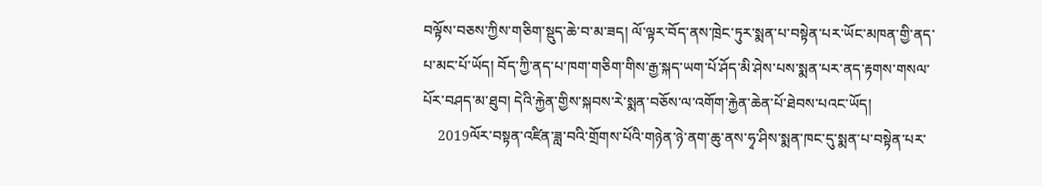བལྟོས་བཅས་ཀྱིས་གཅིག་སྡུད་ཆེ་བ་མ་ཟད། ལོ་ལྟར་བོད་ནས་ཁྲེང་ཏུར་སྨན་པ་བསྟེན་པར་ཡོང་མཁན་གྱི་ནད་པ་མང་པོ་ཡོད། བོད་ཀྱི་ནད་པ་ཁག་གཅིག་གིས་རྒྱ་སྐད་ཡག་པོ་ཤོད་མི་ཤེས་པས་སྨན་པར་ནད་རྟགས་གསལ་པོར་བཤད་མ་ཐུབ། དེའི་རྐྱེན་གྱིས་སྐབས་རེ་སྨན་བཅོས་ལ་འགོག་རྐྱེན་ཆེན་པོ་ཐེབས་པའང་ཡོད།
    2019ལོར་བསྟན་འཛིན་ཟླ་བའི་གྲོགས་པོའི་གཉེན་ཉེ་ནག་ཆུ་ནས་ཧྭ་ཤིས་སྨན་ཁང་དུ་སྨན་པ་བསྟེན་པར་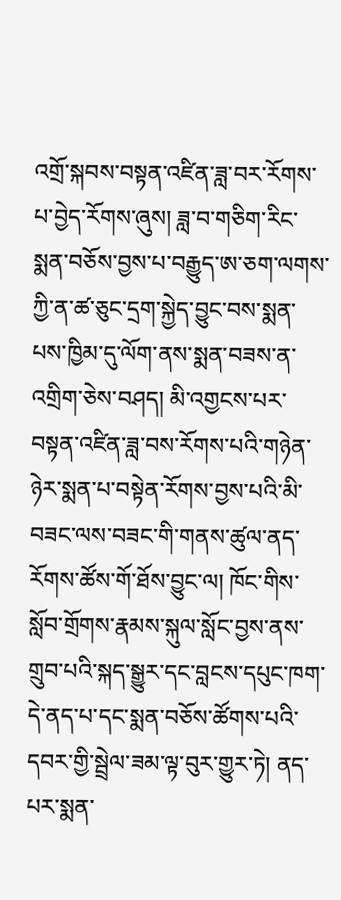འགྲོ་སྐབས་བསྟན་འཛིན་ཟླ་བར་རོགས་པ་བྱེད་རོགས་ཞུས། ཟླ་བ་གཅིག་རིང་སྨན་བཅོས་བྱས་པ་བརྒྱུད་ཨ་ཅག་ལགས་ཀྱི་ན་ཚ་ཅུང་དྲག་སྐྱེད་བྱུང་བས་སྨན་པས་ཁྱིམ་དུ་ལོག་ནས་སྨན་བཟས་ན་འགྲིག་ཅེས་བཤད། མི་འགྱངས་པར་བསྟན་འཛིན་ཟླ་བས་རོགས་པའི་གཉེན་ཉེར་སྨན་པ་བསྟེན་རོགས་བྱས་པའི་མི་བཟང་ལས་བཟང་གི་གནས་ཚུལ་ནད་རོགས་ཚོས་གོ་ཐོས་བྱུང་ལ། ཁོང་གིས་སློབ་གྲོགས་རྣམས་སྐུལ་སློང་བྱས་ནས་གྲུབ་པའི་སྐད་སྒྱུར་དང་བླངས་དཔུང་ཁག་དེ་ནད་པ་དང་སྨན་བཅོས་ཚོགས་པའི་དབར་གྱི་སྦྲེལ་ཟམ་ལྟ་བུར་གྱུར་ཏེ། ནད་པར་སྨན་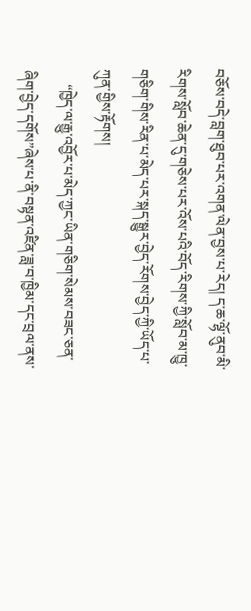བཅོས་བདེ་བླག་ཐུབ་པར་འགན་ལེན་བྱས་པ་རེད། ད་ཆ་ལྷོ་ནུབ་མི་རིགས་སློབ་ཆེན་དུ་གཅེས་པར་འོས་པའི་བོད་རིགས་ཀྱི་སློབ་མ་ཁྱུ་གཅིག་གིས་རིན་པ་མེད་པར་སྐད་སྒྱུར་བྱེད་རོགས་བྱེད་ཀྱི་ཡོད་པ་ཀུན་གྱིས་རྟོགས།
    “ཁྱེད་ལ་རྒྱུ་འབྱོར་པ་མེད་ཀྱང་ཡིན་གཅིག་སེམས་བཟང་ཅན་ཞིག་བྱེད་དགོས”ཞེས་པ་ནི་བསྟན་འཛིན་ཟླ་བ་ཁྱིམ་དང་བྲལ་ནས་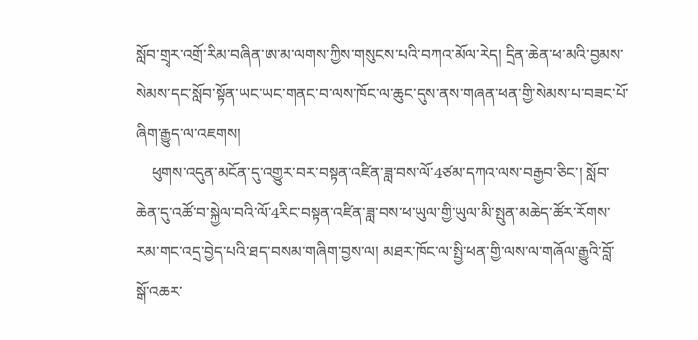སློབ་གྲྭར་འགྲོ་རིམ་བཞིན་ཨ་མ་ལགས་ཀྱིས་གསུངས་པའི་བཀའ་མོལ་རེད། དྲིན་ཆེན་ཕ་མའི་བྱམས་སེམས་དང་སློབ་སྟོན་ཡང་ཡང་གནང་བ་ལས་ཁོང་ལ་ཆུང་དུས་ནས་གཞན་ཕན་གྱི་སེམས་པ་བཟང་པོ་ཞིག་རྒྱུད་ལ་འཇགས།
    ཕུགས་འདུན་མངོན་དུ་འགྱུར་བར་བསྟན་འཛིན་ཟླ་བས་ལོ་4ཙམ་དཀའ་ལས་བརྒྱབ་ཅིང་། སློབ་ཆེན་དུ་འཚོ་བ་སྐྱེལ་བའི་ལོ་4རིང་བསྟན་འཛིན་ཟླ་བས་ཕ་ཡུལ་གྱི་ཡུལ་མི་སྤུན་མཆེད་ཚོར་རོགས་རམ་གང་འདྲ་བྱེད་པའི་ཐད་བསམ་གཞིག་བྱས་ལ། མཐར་ཁོང་ལ་སྤྱི་ཕན་གྱི་ལས་ལ་གཞོལ་རྒྱུའི་བློ་སྒོ་འཆར་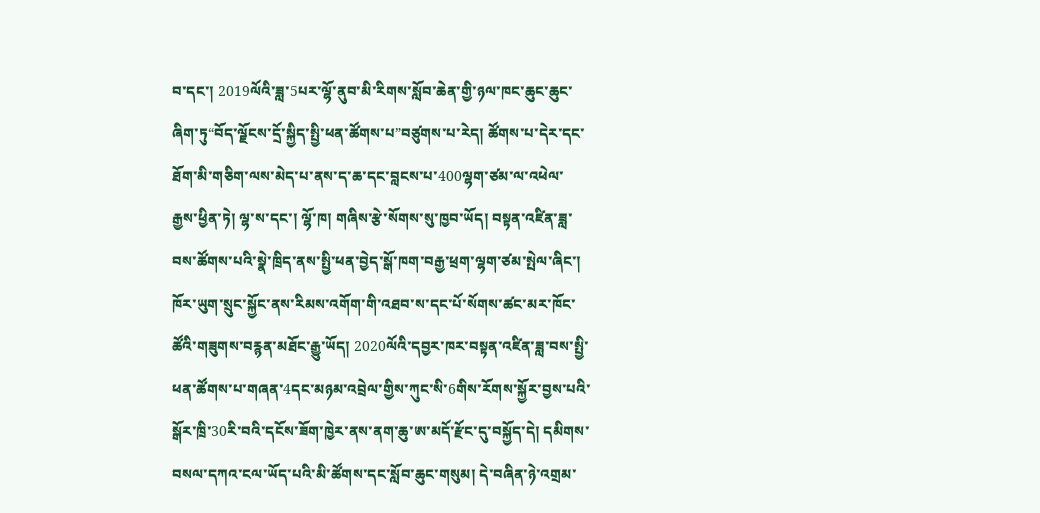བ་དང་། 2019ལོའི་ཟླ་5པར་ལྷོ་ནུབ་མི་རིགས་སློབ་ཆེན་གྱི་ཉལ་ཁང་ཆུང་ཆུང་ཞིག་ཏུ“བོད་ལྗོངས་དྲོ་སྐྱིད་སྤྱི་ཕན་ཚོགས་པ”བཙུགས་པ་རེད། ཚོགས་པ་དེར་དང་ཐོག་མི་གཅིག་ལས་མེད་པ་ནས་ད་ཆ་དང་བླངས་པ་400ལྷག་ཙམ་ལ་འཕེལ་རྒྱས་ཕྱིན་ཏེ། ལྷ་ས་དང་། ལྷོ་ཁ། གཞིས་རྩེ་སོགས་སུ་ཁྱབ་ཡོད། བསྟན་འཛིན་ཟླ་བས་ཚོགས་པའི་སྣེ་ཁྲིད་ནས་སྤྱི་ཕན་བྱེད་སྒོ་ཁག་བརྒྱ་ཕྲག་ལྷག་ཙམ་སྤེལ་ཞིང་། ཁོར་ཡུག་སྲུང་སྐྱོང་ནས་རིམས་འགོག་གི་འཐབ་ས་དང་པོ་སོགས་ཚང་མར་ཁོང་ཚོའི་གཟུགས་བརྙན་མཐོང་རྒྱུ་ཡོད། 2020ལོའི་དབྱར་ཁར་བསྟན་འཛིན་ཟླ་བས་སྤྱི་ཕན་ཚོགས་པ་གཞན་4དང་མཉམ་འབྲེལ་གྱིས་ཀུང་སི་6གིས་རོགས་སྐྱོར་བྱས་པའི་སྒོར་ཁྲི་30རི་བའི་དངོས་ཟོག་ཁྱེར་ནས་ནག་ཆུ་ཨ་མདོ་རྫོང་དུ་བསྐྱོད་དེ། དམིགས་བསལ་དཀའ་ངལ་ཡོད་པའི་མི་ཚོགས་དང་སློབ་ཆུང་གསུམ། དེ་བཞིན་ཉེ་འགྲམ་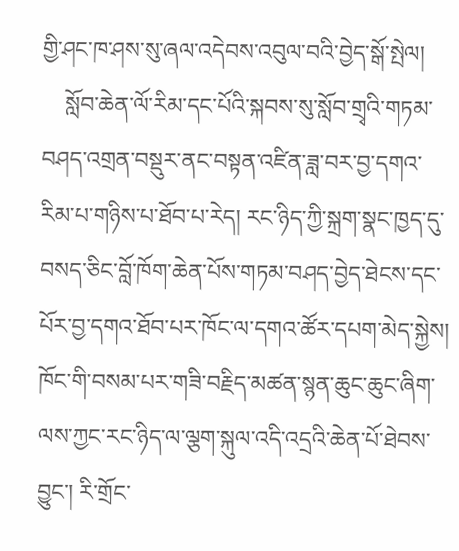གྱི་ཤང་ཁ་ཤས་སུ་ཞལ་འདེབས་འབུལ་བའི་བྱེད་སྒོ་སྤེལ།
    སློབ་ཆེན་ལོ་རིམ་དང་པོའི་སྐབས་སུ་སློབ་གྲྭའི་གཏམ་བཤད་འགྲན་བསྡུར་ནང་བསྟན་འཛིན་ཟླ་བར་བྱ་དགའ་རིམ་པ་གཉིས་པ་ཐོབ་པ་རེད། རང་ཉིད་ཀྱི་སྐྲག་སྣང་ཁྱད་དུ་བསད་ཅིང་བློ་ཁོག་ཆེན་པོས་གཏམ་བཤད་བྱེད་ཐེངས་དང་པོར་བྱ་དགའ་ཐོབ་པར་ཁོང་ལ་དགའ་ཚོར་དཔག་མེད་སྐྱེས། ཁོང་གི་བསམ་པར་གཟི་བརྗིད་མཚན་སྙན་ཆུང་ཆུང་ཞིག་ལས་ཀྱང་རང་ཉིད་ལ་ལྕག་སྐུལ་འདི་འདྲའི་ཆེན་པོ་ཐེབས་བྱུང་། རི་གྲོང་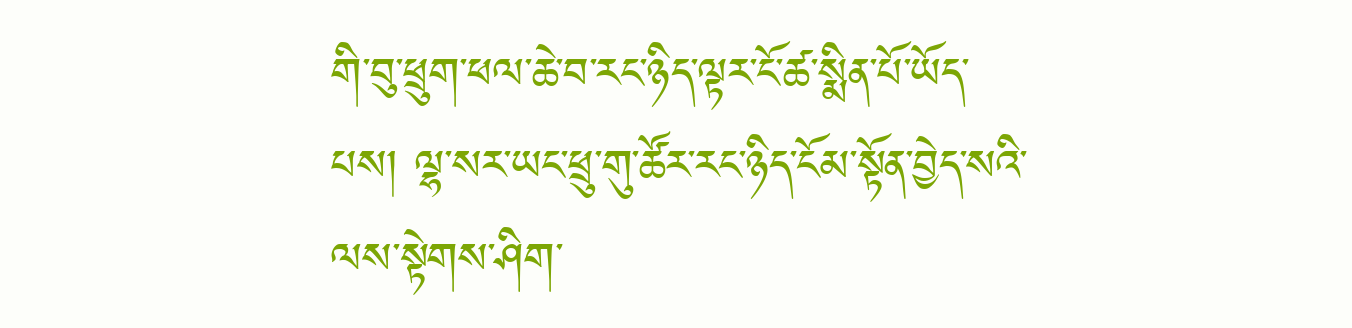གི་བུ་ཕྲུག་ཕལ་ཆེ་བ་རང་ཉིད་ལྟར་ངོ་ཚ་སྨིན་པོ་ཡོད་པས། ལྷ་སར་ཡང་ཕྲུ་གུ་ཚོར་རང་ཉིད་ངོམ་སྟོན་བྱེད་སའི་ལས་སྟེགས་ཤིག་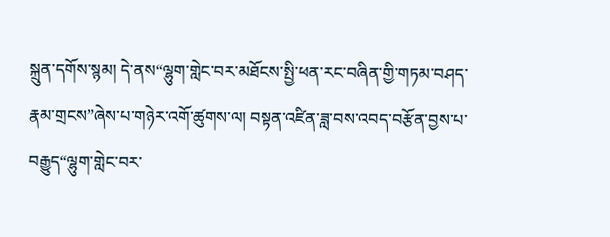སྐྲུན་དགོས་སྙམ། དེ་ནས“ལྷུག་གླེང་བར་མཐོངས་སྤྱི་ཕན་རང་བཞིན་གྱི་གཏམ་བཤད་རྣམ་གྲངས”ཞེས་པ་གཉེར་འགོ་ཚུགས་ལ། བསྟན་འཛིན་ཟླ་བས་འབད་བརྩོན་བྱས་པ་བརྒྱུད“ལྷུག་གླེང་བར་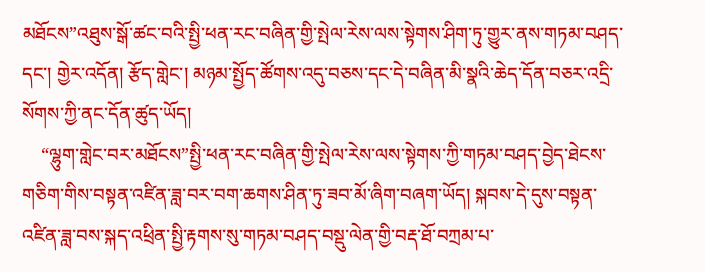མཐོངས”འཐུས་སྒོ་ཚང་བའི་སྤྱི་ཕན་རང་བཞིན་གྱི་སྤེལ་རེས་ལས་སྟེགས་ཤིག་ཏུ་གྱུར་ནས་གཏམ་བཤད་དང་། གྱེར་འདོན། རྩོད་གླེང་། མཉམ་སྤྱོད་ཚོགས་འདུ་བཅས་དང་དེ་བཞིན་མི་སྣའི་ཆེད་དོན་བཅར་འདྲི་སོགས་ཀྱི་ནང་དོན་ཚུད་ཡོད།
    “ལྷུག་གླེང་བར་མཐོངས”སྤྱི་ཕན་རང་བཞིན་གྱི་སྤེལ་རེས་ལས་སྟེགས་ཀྱི་གཏམ་བཤད་བྱེད་ཐེངས་གཅིག་གིས་བསྟན་འཛིན་ཟླ་བར་བག་ཆགས་ཤིན་ཏུ་ཟབ་མོ་ཞིག་བཞག་ཡོད། སྐབས་དེ་དུས་བསྟན་འཛིན་ཟླ་བས་སྐད་འཕྲིན་སྤྱི་རྟགས་སུ་གཏམ་བཤད་བསྡུ་ལེན་གྱི་བརྡ་ཐོ་བཀྲམ་པ་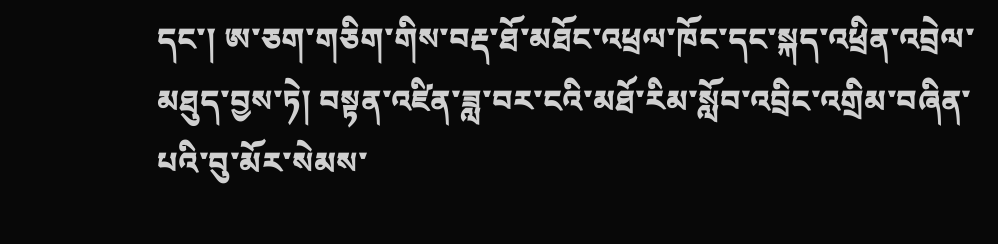དང་། ཨ་ཅག་གཅིག་གིས་བརྡ་ཐོ་མཐོང་འཕྲལ་ཁོང་དང་སྐད་འཕྲིན་འབྲེལ་མཐུད་བྱས་ཏེ། བསྟན་འཛིན་ཟླ་བར་ངའི་མཐོ་རིམ་སློབ་འབྲིང་འགྲིམ་བཞིན་པའི་བུ་མོར་སེམས་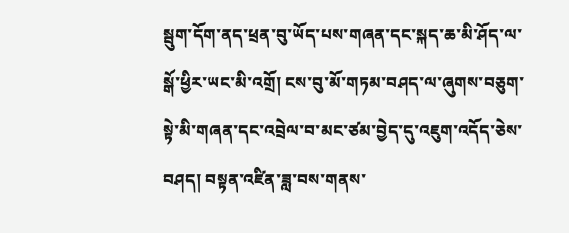སྦུག་དོག་ནད་ཕྲན་བུ་ཡོད་པས་གཞན་དང་སྐད་ཆ་མི་ཤོད་ལ་སྒོ་ཕྱིར་ཡང་མི་འགྲོ། ངས་བུ་མོ་གཏམ་བཤད་ལ་ཞུགས་བཅུག་སྟེ་མི་གཞན་དང་འབྲེལ་བ་མང་ཙམ་བྱེད་དུ་འཇུག་འདོད་ཅེས་བཤད། བསྟན་འཛིན་ཟླ་བས་གནས་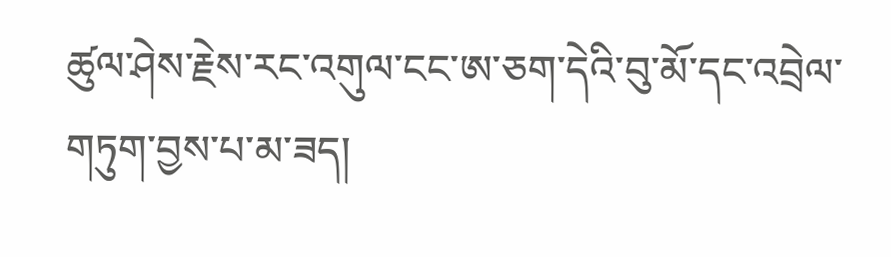ཚུལ་ཤེས་རྗེས་རང་འགུལ་ངང་ཨ་ཅག་དེའི་བུ་མོ་དང་འབྲེལ་གཏུག་བྱས་པ་མ་ཟད།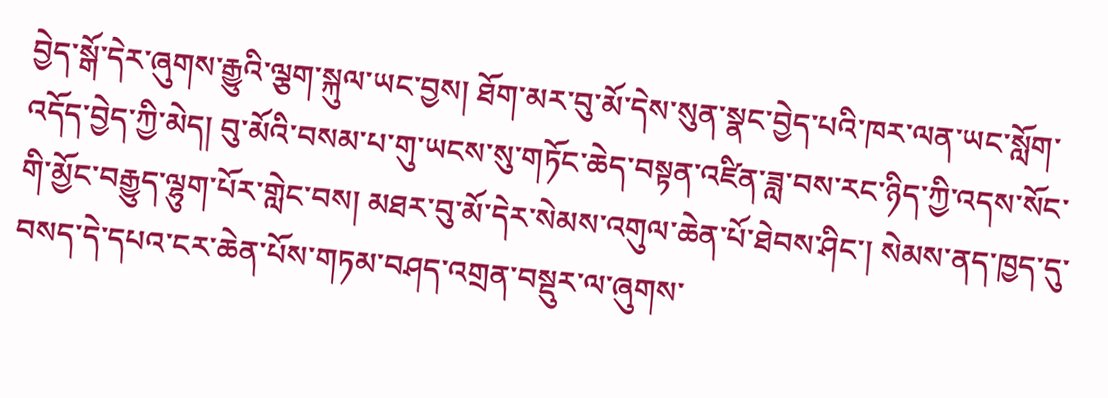བྱེད་སྒོ་དེར་ཞུགས་རྒྱུའི་ལྕག་སྐུལ་ཡང་བྱས། ཐོག་མར་བུ་མོ་དེས་སུན་སྣང་བྱེད་པའི་ཁར་ལན་ཡང་སློག་འདོད་བྱེད་ཀྱི་མེད། བུ་མོའི་བསམ་པ་གུ་ཡངས་སུ་གཏོང་ཆེད་བསྟན་འཛིན་ཟླ་བས་རང་ཉིད་ཀྱི་འདས་སོང་གི་མྱོང་བརྒྱུད་ལྷུག་པོར་གླེང་བས། མཐར་བུ་མོ་དེར་སེམས་འགུལ་ཆེན་པོ་ཐེབས་ཤིང་། སེམས་ནད་ཁྱད་དུ་བསད་དེ་དཔའ་ངར་ཆེན་པོས་གཏམ་བཤད་འགྲན་བསྡུར་ལ་ཞུགས་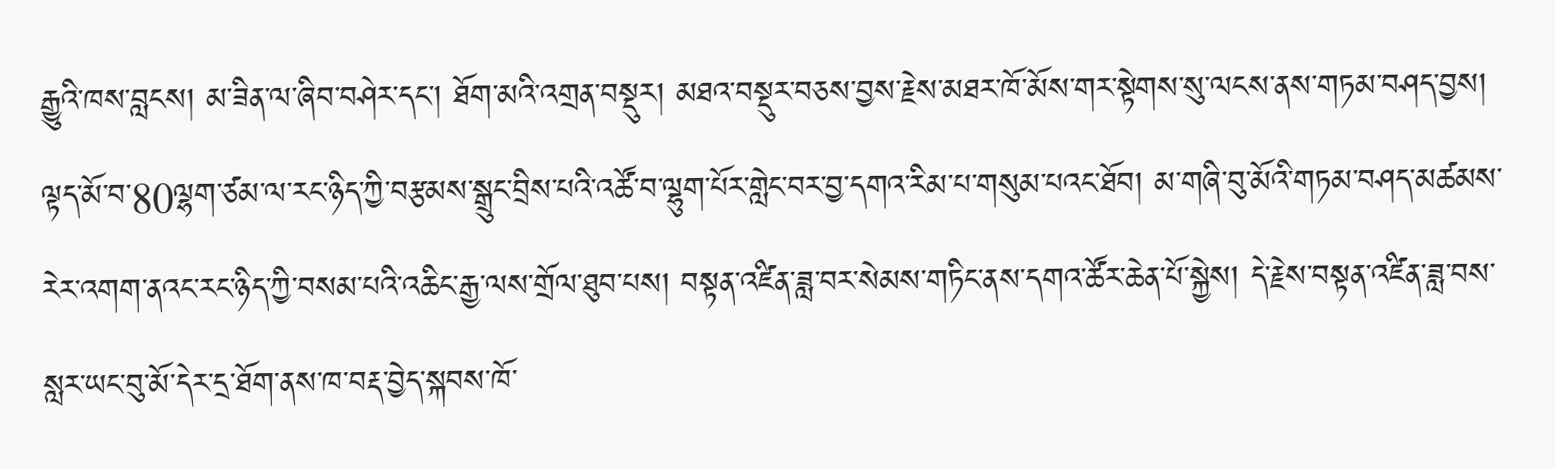རྒྱུའི་ཁས་བླངས། མ་ཟིན་ལ་ཞིབ་བཤེར་དང་། ཐོག་མའི་འགྲན་བསྡུར། མཐའ་བསྡུར་བཅས་བྱས་རྗེས་མཐར་ཁོ་མོས་གར་སྟེགས་སུ་ལངས་ནས་གཏམ་བཤད་བྱས། ལྟད་མོ་བ་80ལྷག་ཙམ་ལ་རང་ཉིད་ཀྱི་བརྩམས་སྒྲུང་བྲིས་པའི་འཚོ་བ་ལྷུག་པོར་གླེང་བར་བྱ་དགའ་རིམ་པ་གསུམ་པའང་ཐོབ། མ་གཞི་བུ་མོའི་གཏམ་བཤད་མཚམས་རེར་འགག་ནའང་རང་ཉིད་ཀྱི་བསམ་པའི་འཆིང་རྒྱ་ལས་གྲོལ་ཐུབ་པས། བསྟན་འཛིན་ཟླ་བར་སེམས་གཏིང་ནས་དགའ་ཚོར་ཆེན་པོ་སྐྱེས། དེ་རྗེས་བསྟན་འཛིན་ཟླ་བས་སླར་ཡང་བུ་མོ་དེར་དྲ་ཐོག་ནས་ཁ་བརྡ་བྱེད་སྐབས་ཁོ་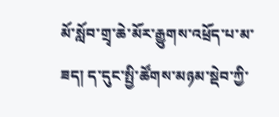མོ་སློབ་གྲྭ་ཆེ་མོར་རྒྱུགས་འཕྲོད་པ་མ་ཟད། ད་དུང་སྤྱི་ཚོགས་མཉམ་སྡེབ་ཀྱི་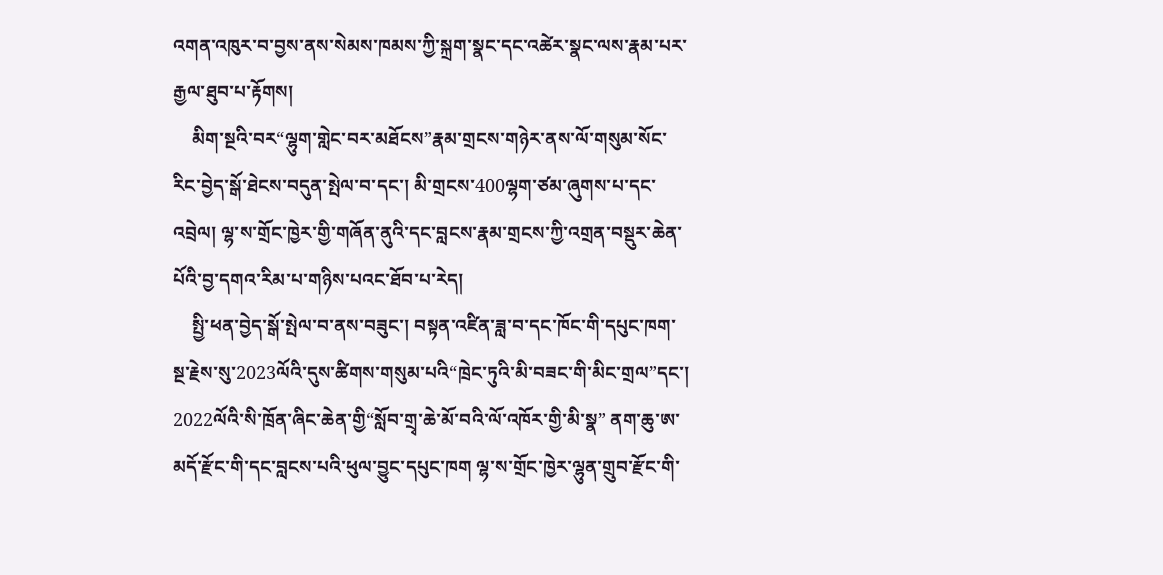འགན་འཁུར་བ་བྱས་ནས་སེམས་ཁམས་ཀྱི་སྐྲག་སྣང་དང་འཚེར་སྣང་ལས་རྣམ་པར་རྒྱལ་ཐུབ་པ་རྟོགས།
    མིག་སྔའི་བར“ལྷུག་གླེང་བར་མཐོངས”རྣམ་གྲངས་གཉེར་ནས་ལོ་གསུམ་སོང་རིང་བྱེད་སྒོ་ཐེངས་བདུན་སྤེལ་བ་དང་། མི་གྲངས་400ལྷག་ཙམ་ཞུགས་པ་དང་འབྲེལ། ལྷ་ས་གྲོང་ཁྱེར་གྱི་གཞོན་ནུའི་དང་བླངས་རྣམ་གྲངས་ཀྱི་འགྲན་བསྡུར་ཆེན་པོའི་བྱ་དགའ་རིམ་པ་གཉིས་པའང་ཐོབ་པ་རེད།
    སྤྱི་ཕན་བྱེད་སྒོ་སྤེལ་བ་ནས་བཟུང་། བསྟན་འཛིན་ཟླ་བ་དང་ཁོང་གི་དཔུང་ཁག་སྔ་རྗེས་སུ་2023ལོའི་དུས་ཚིགས་གསུམ་པའི“ཁྲེང་ཏུའི་མི་བཟང་གི་མིང་གྲལ”དང་། 2022ལོའི་སི་ཁྲོན་ཞིང་ཆེན་གྱི“སློབ་གྲྭ་ཆེ་མོ་བའི་ལོ་འཁོར་གྱི་མི་སྣ” ནག་ཆུ་ཨ་མདོ་རྫོང་གི་དང་བླངས་པའི་ཕུལ་བྱུང་དཔུང་ཁག ལྷ་ས་གྲོང་ཁྱེར་ལྷུན་གྲུབ་རྫོང་གི་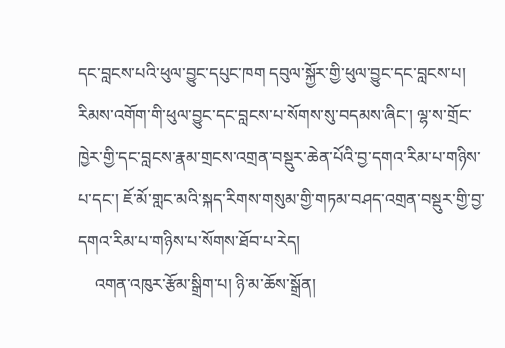དང་བླངས་པའི་ཕུལ་བྱུང་དཔུང་ཁག དབུལ་སྐྱོར་གྱི་ཕུལ་བྱུང་དང་བླངས་པ། རིམས་འགོག་གི་ཕུལ་བྱུང་དང་བླངས་པ་སོགས་སུ་བདམས་ཞིང་། ལྷ་ས་གྲོང་ཁྱེར་གྱི་དང་བླངས་རྣམ་གྲངས་འགྲན་བསྡུར་ཆེན་པོའི་བྱ་དགའ་རིམ་པ་གཉིས་པ་དང་། ཇོ་མོ་གླང་མའི་སྐད་རིགས་གསུམ་གྱི་གཏམ་བཤད་འགྲན་བསྡུར་གྱི་བྱ་དགའ་རིམ་པ་གཉིས་པ་སོགས་ཐོབ་པ་རེད།
    འགན་འཁུར་རྩོམ་སྒྲིག་པ། ཉི་མ་ཆོས་སྒྲོན།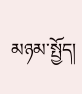མཉམ་སྤྱོད།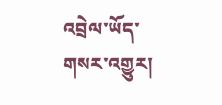འབྲེལ་ཡོད་གསར་འགྱུར།